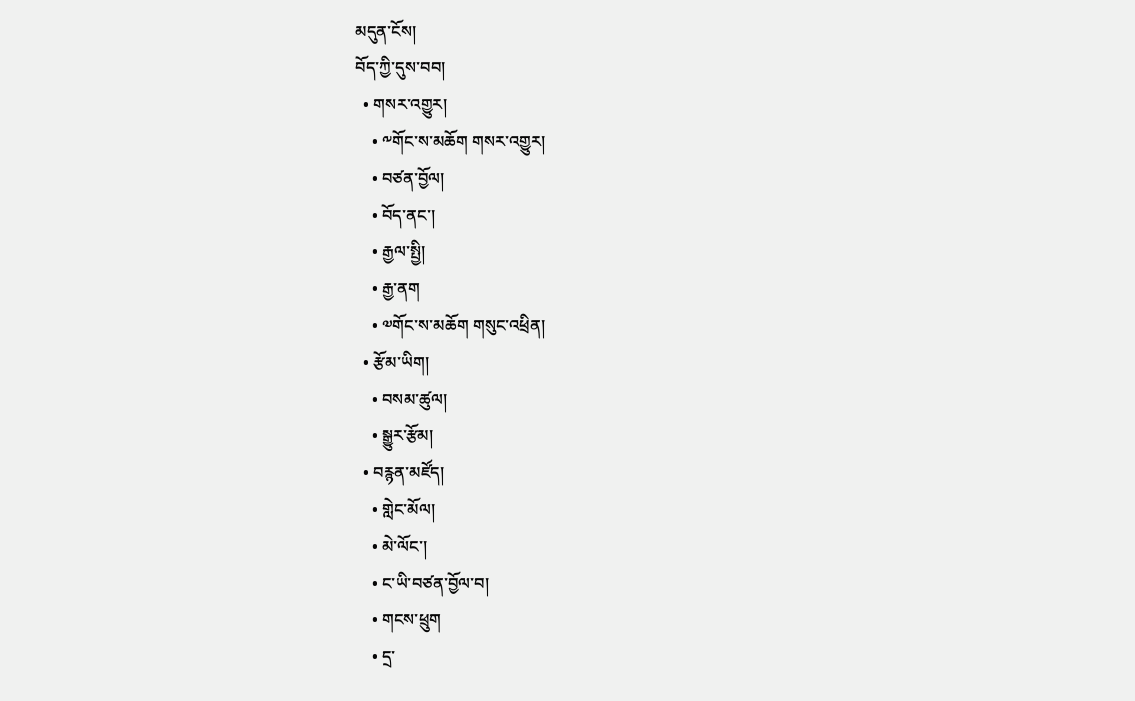མདུན་ངོས།
བོད་ཀྱི་དུས་བབ།
  • གསར་འགྱུར།
    • ༸གོང་ས་མཆོག གསར་འགྱུར།
    • བཙན་བྱོལ།
    • བོད་ནང་།
    • རྒྱལ་སྤྱི།
    • རྒྱ་ནག
    • ༧གོང་ས་མཆོག གསུང་འཕྲིན།
  • རྩོམ་ཡིག།
    • བསམ་ཚུལ།
    • སྒྱུར་རྩོམ།
  • བརྙན་མཛོད།
    • གླེང་མོལ།
    • མེ་ལོང་།
    • ང་ཡི་བཙན་བྱོལ་བ།
    • གངས་ཕྲུག
    • དྲ་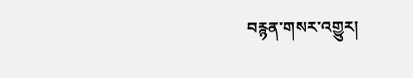བརྙན་གསར་འགྱུར།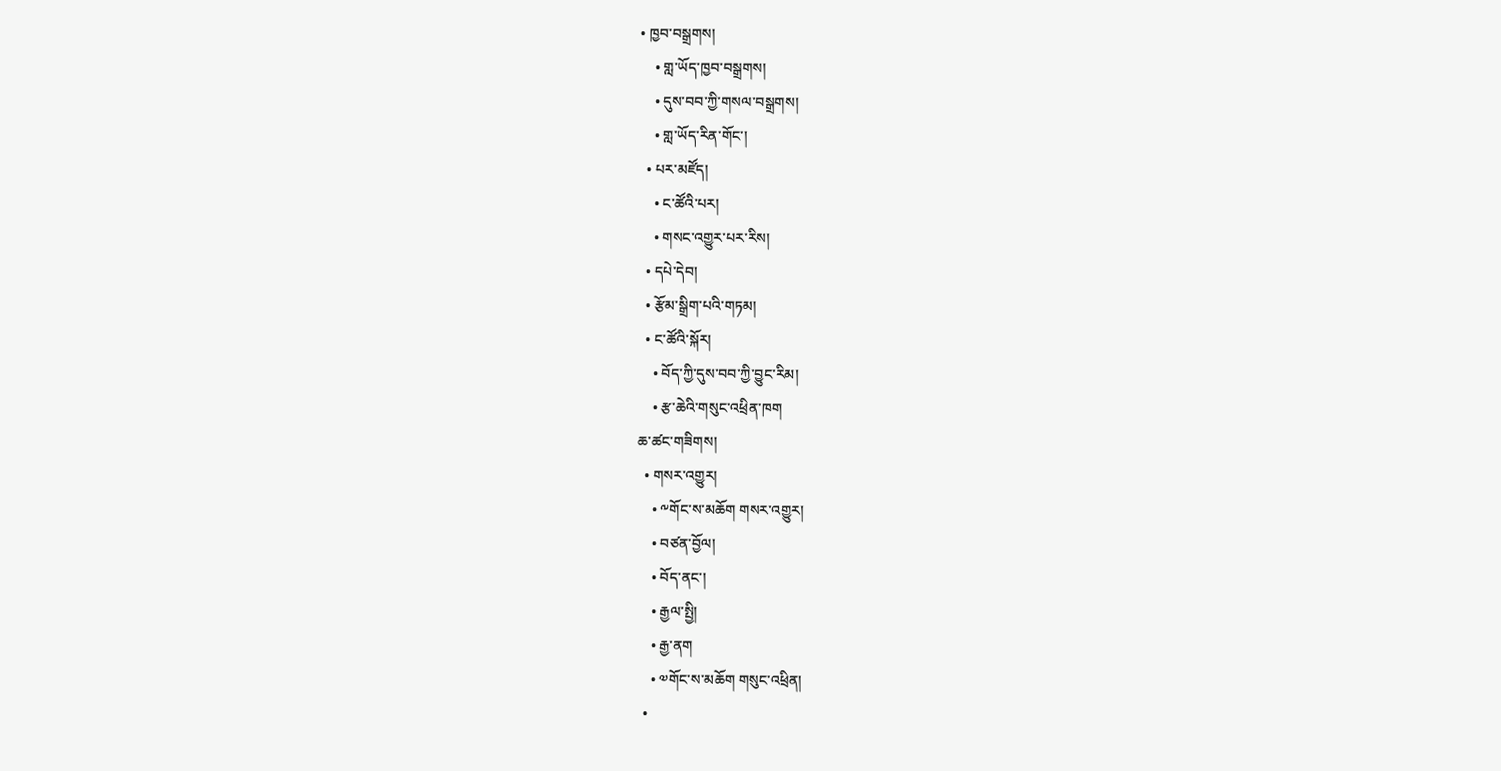• ཁྱབ་བསྒྲགས།
    • གླ་ཡོད་ཁྱབ་བསྒྲགས།
    • དུས་བབ་ཀྱི་གསལ་བསྒྲགས།
    • གླ་ཡོད་རིན་གོང་།
  • པར་མཛོད།
    • ང་ཚོའི་པར།
    • གསང་འགྱུར་པར་རིས།
  • དཔེ་དེབ།
  • རྩོམ་སྒྲིག་པའི་གཏམ།
  • ང་ཚོའི་སྐོར།
    • བོད་ཀྱི་དུས་བབ་ཀྱི་བྱུང་རིམ།
    • རྩ་ཆེའི་གསུང་འཕྲིན་ཁག
ཆ་ཚང་གཟིགས།
  • གསར་འགྱུར།
    • ༸གོང་ས་མཆོག གསར་འགྱུར།
    • བཙན་བྱོལ།
    • བོད་ནང་།
    • རྒྱལ་སྤྱི།
    • རྒྱ་ནག
    • ༧གོང་ས་མཆོག གསུང་འཕྲིན།
  •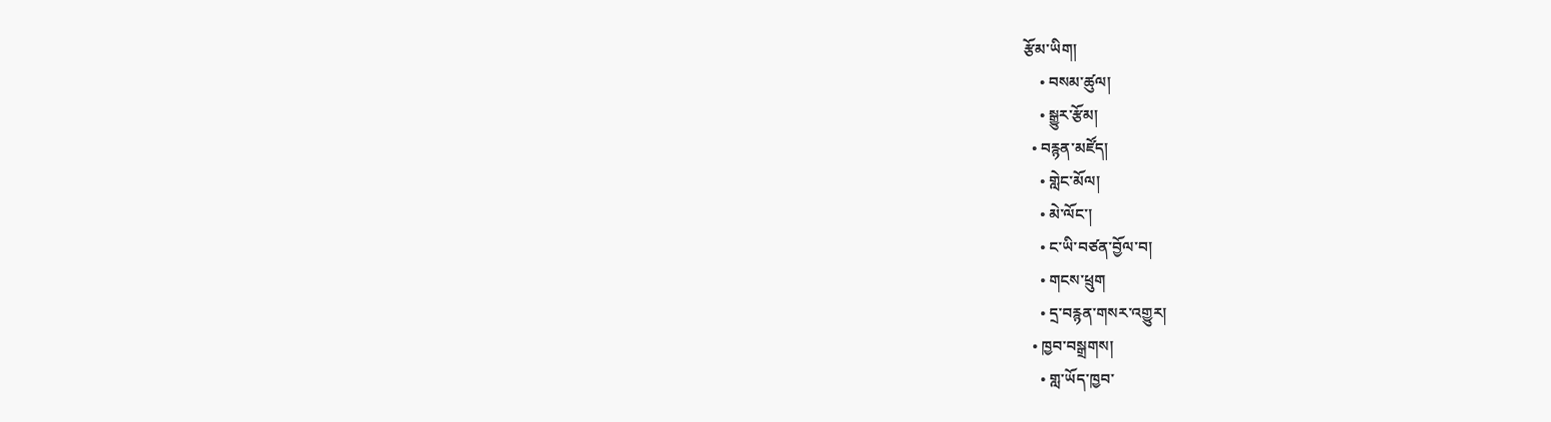རྩོམ་ཡིག།
    • བསམ་ཚུལ།
    • སྒྱུར་རྩོམ།
  • བརྙན་མཛོད།
    • གླེང་མོལ།
    • མེ་ལོང་།
    • ང་ཡི་བཙན་བྱོལ་བ།
    • གངས་ཕྲུག
    • དྲ་བརྙན་གསར་འགྱུར།
  • ཁྱབ་བསྒྲགས།
    • གླ་ཡོད་ཁྱབ་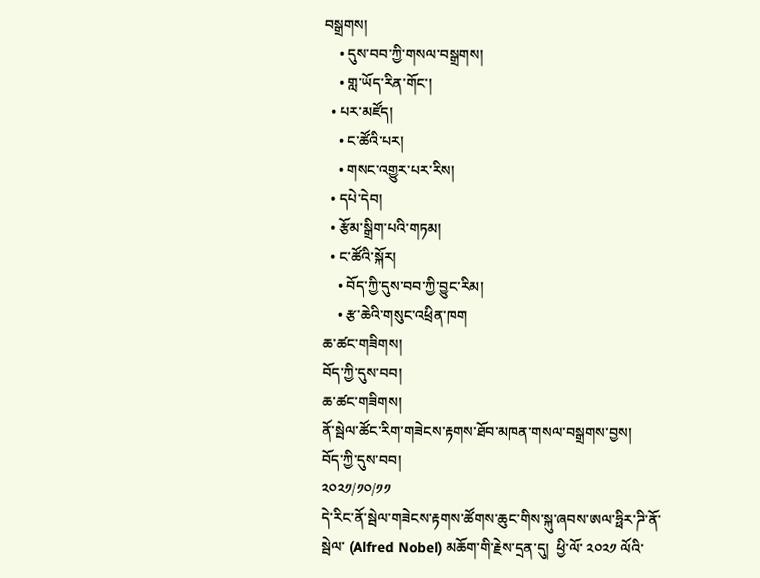བསྒྲགས།
    • དུས་བབ་ཀྱི་གསལ་བསྒྲགས།
    • གླ་ཡོད་རིན་གོང་།
  • པར་མཛོད།
    • ང་ཚོའི་པར།
    • གསང་འགྱུར་པར་རིས།
  • དཔེ་དེབ།
  • རྩོམ་སྒྲིག་པའི་གཏམ།
  • ང་ཚོའི་སྐོར།
    • བོད་ཀྱི་དུས་བབ་ཀྱི་བྱུང་རིམ།
    • རྩ་ཆེའི་གསུང་འཕྲིན་ཁག
ཆ་ཚང་གཟིགས།
བོད་ཀྱི་དུས་བབ།
ཆ་ཚང་གཟིགས།
ནོ་སྦེལ་ཚོང་རིག་གཟེངས་རྟགས་ཐོབ་མཁན་གསལ་བསྒྲགས་བྱས།
བོད་ཀྱི་དུས་བབ།
༢༠༢༡/༡༠/༡༡
དེ་རིང་ནོ་སྦེལ་གཟེངས་རྟགས་ཚོགས་ཆུང་གིས་སྐུ་ཞབས་ཨལ་ཧྥིར་ཌི་ནོ་སྦེལ་ (Alfred Nobel) མཆོག་གི་རྗེས་དྲན་དུ།  ཕྱི་ལོ་ ༢༠༢༡ ལོའི་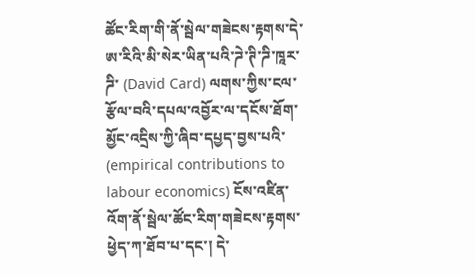ཚོང་རིག་གི་ནོ་སྦེལ་གཟེངས་རྟགས་དེ་ཨ་རིའི་མི་སེར་ཡིན་པའི་ཌེ་ཊི་ཌི་ཁཱར་ཌི་ (David Card) ལགས་ཀྱིས་ངལ་རྩོལ་བའི་དཔལ་འབྱོར་ལ་དངོས་ཐོག་མྱོང་འདྲིས་ཀྱི་ཞིབ་དཔྱད་བྱས་པའི་ (empirical contributions to labour economics) ངོས་འཛིན་འོག་ནོ་སྦེལ་ཚོང་རིག་གཟེངས་རྟགས་ཕྱེད་ཀ་ཐོབ་པ་དང་། དེ་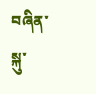བཞིན་སྐུ་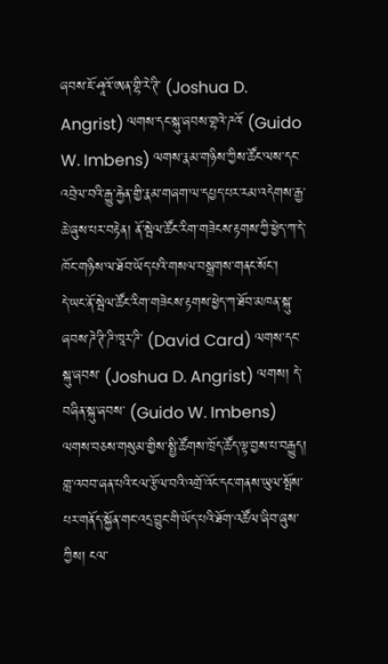ཞབས་ཇོ་ཤཱའོ་ཨན་གྷི་རེ་ཊི་ (Joshua D. Angrist) ལགས་དང་སྐུ་ཞབས་གྷའེ་ཌའོ་ (Guido W. Imbens) ལགས་རྣམ་གཉིས་ཀྱིས་ཚོང་ལས་དང་འབྲེལ་བའི་རྒྱུ་རྐྱེན་གྱི་རྣམ་གཞག་ལ་དཔྱད་པར་རམ་འདེགས་རྒྱ་ཆེ་ཞུས་པར་བརྟེན། ནོ་སྦེལ་ཚོང་རིག་གཟེངས་རྟགས་ཀྱི་ཕྱེད་ཀ་དེ་ཁོང་གཉིས་ལ་ཐོབ་ཡོད་པའི་གསལ་བསྒྲགས་གནང་སོང་།
དེ་ཡང་ནོ་སྦེལ་ཚོང་རིག་གཟེངས་རྟགས་ཕྱེད་ཀ་ཐོབ་མཁན་སྐུ་ཞབས་ཌེ་ཊི་ཌི་ཁཱར་ཌི་ (David Card) ལགས་དང་སྐུ་ཞབས་ (Joshua D. Angrist) ལགས། དེ་བཞིན་སྐུ་ཞབས་ (Guido W. Imbens) ལགས་བཅས་གསུམ་གྱིས་སྤྱི་ཚོགས་ཁྲོད་ཚོད་ལྟ་བྱས་པ་བརྒྱུད། གླ་འབབ་ཞན་པའི་ངལ་རྩོལ་བའི་འགྲོ་འོང་དང་གནས་ཡུལ་སྤོས་པར་གནོད་སྐྱོན་གང་འདྲ་བྱུང་གི་ཡོད་པའི་ཐོག་འཚོལ་ཞིབ་ཞུས་ཀྱིས། ངལ་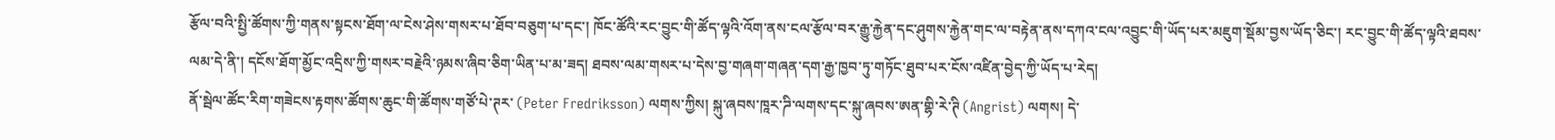རྩོལ་བའི་སྤྱི་ཚོགས་ཀྱི་གནས་སྟངས་ཐོག་ལ་ངེས་ཤེས་གསར་པ་ཐོབ་བཅུག་པ་དང་། ཁོང་ཚོའི་རང་བྱུང་གི་ཚོད་ལྟའི་འོག་ནས་ངལ་རྩོལ་བར་རྒྱུ་རྐྱེན་དང་ཤུགས་རྐྱེན་གང་ལ་བརྟེན་ནས་དཀའ་ངལ་འབྱུང་གི་ཡོད་པར་མཇུག་སྡོམ་བྱས་ཡོད་ཅིང་། རང་བྱུང་གི་ཚོད་ལྟའི་ཐབས་ལམ་དེ་ནི་། དངོས་ཐོག་མྱོང་འདྲིས་ཀྱི་གསར་བརྗེའི་ཉམས་ཞིབ་ཅིག་ཡིན་པ་མ་ཟད། ཐབས་ལམ་གསར་པ་དེས་བྱ་གཞག་གཞན་དག་རྒྱ་ཁྱབ་ཏུ་གཏོང་ཐུབ་པར་ངོས་འཛིན་བྱེད་ཀྱི་ཡོད་པ་རེད།
ནོ་སྦེལ་ཚོང་རིག་གཟེངས་རྟགས་ཚོགས་ཆུང་གི་ཚོགས་གཙོ་པེ་ཊར་ (Peter Fredriksson) ལགས་ཀྱིས། སྐུ་ཞབས་ཁཱར་ཌི་ལགས་དང་སྐུ་ཞབས་ཨན་གྷི་རེ་ཊི (Angrist) ལགས། དེ་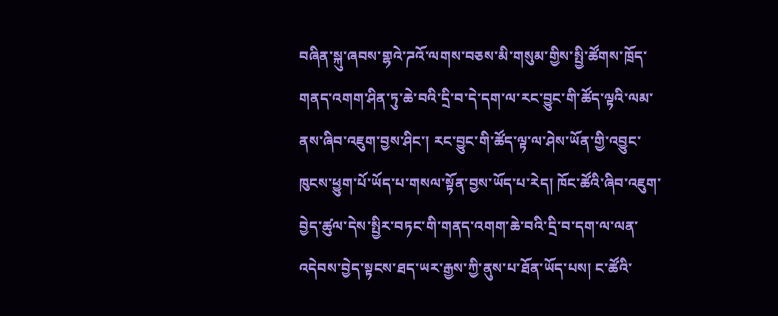བཞིན་སྐུ་ཞབས་གྷའེ་ཌའོ་ལགས་བཅས་མི་གསུམ་གྱིས་སྤྱི་ཚོགས་ཁྲོད་གནད་འགག་ཤིན་ཏུ་ཆེ་བའི་དྲི་བ་དེ་དག་ལ་རང་བྱུང་གི་ཚོད་ལྟའི་ལམ་ནས་ཞིབ་འཇུག་བྱས་ཤིང་། རང་བྱུང་གི་ཚོད་ལྟ་ལ་ཤེས་ཡོན་གྱི་འབྱུང་ཁུངས་ཕྱུག་པོ་ཡོད་པ་གསལ་སྟོན་བྱས་ཡོད་པ་རེད། ཁོང་ཚོའི་ཞིབ་འཇུག་བྱེད་ཚུལ་དེས་སྤྱིར་བཏང་གི་གནད་འགག་ཆེ་བའི་དྲི་བ་དག་ལ་ལན་འདེབས་བྱེད་སྟངས་ཐད་ཡར་རྒྱས་ཀྱི་ནུས་པ་ཐོན་ཡོད་པས། ང་ཚོའི་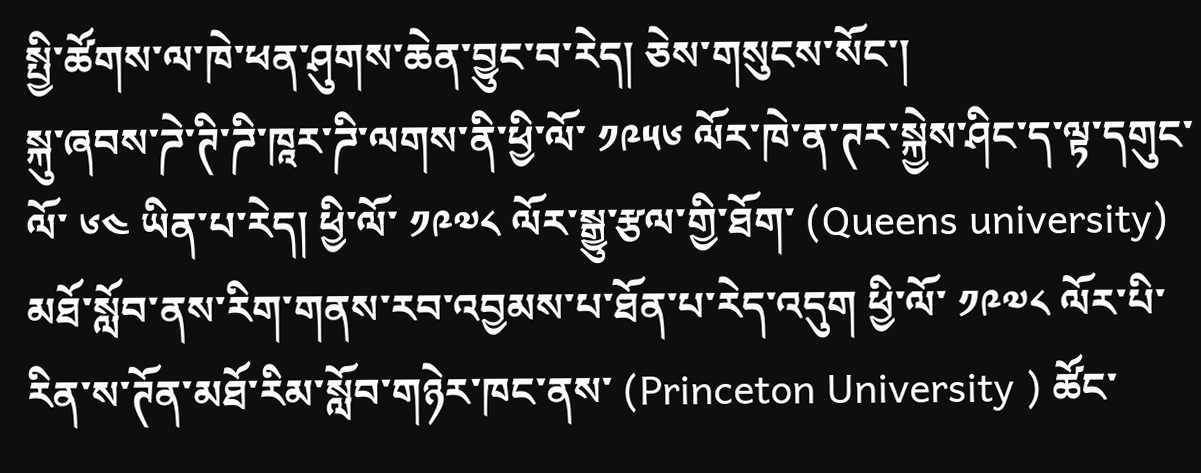སྤྱི་ཚོགས་ལ་ཁེ་ཕན་ཤུགས་ཆེན་བྱུང་བ་རེད། ཅེས་གསུངས་སོང་།
སྐུ་ཞབས་ཌེ་ཊི་ཌི་ཁཱར་ཌི་ལགས་ནི་ཕྱི་ལོ་ ༡༩༥༦ ལོར་ཁེ་ན་ཊར་སྐྱེས་ཤིང་ད་ལྟ་དགུང་ལོ་ ༦༤ ཡིན་པ་རེད། ཕྱི་ལོ་ ༡༩༧༨ ལོར་སྒྱུ་རྩལ་གྱི་ཐོག་ (Queens university) མཐོ་སློབ་ནས་རིག་གནས་རབ་འབྱམས་པ་ཐོན་པ་རེད་འདུག ཕྱི་ལོ་ ༡༩༧༨ ལོར་པི་རིན་ས་ཊོན་མཐོ་རིམ་སློབ་གཉེར་ཁང་ནས་ (Princeton University ) ཚོང་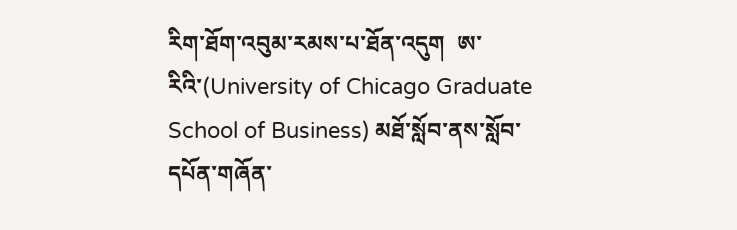རིག་ཐོག་འབུམ་རམས་པ་ཐོན་འདུག  ཨ་རིའི་(University of Chicago Graduate School of Business) མཐོ་སློབ་ནས་སློབ་དཔོན་གཞོན་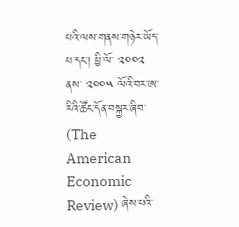པའི་ལས་གནས་གཉེར་ཡོད་པ་དང་། ཕྱི་ལོ་ ༢༠༠༢ ནས་ ༢༠༠༥ ལོའི་བར་ཨ་རིའི་ཚོང་དོན་བསྐྱར་ཞིབ་ (The American Economic Review) ཞེས་པའི་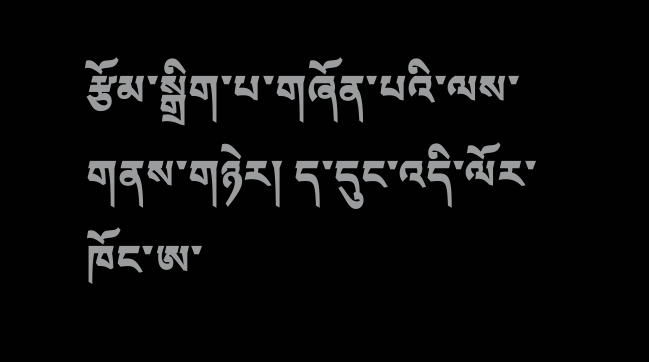རྩོམ་སྒྲིག་པ་གཞོན་པའི་ལས་གནས་གཉེར། ད་དུང་འདི་ལོར་ཁོང་ཨ་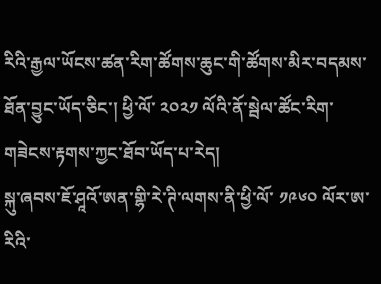རིའི་རྒྱལ་ཡོངས་ཚན་རིག་ཚོགས་ཆུང་གི་ཚོགས་མིར་བདམས་ཐོན་བྱུང་ཡོད་ཅིང་། ཕྱི་ལོ་ ༢༠༢༡ ལོའི་ནོ་སྦེལ་ཚོང་རིག་གཟེངས་རྟགས་ཀྱང་ཐོབ་ཡོད་པ་རེད།
སྐུ་ཞབས་ཇོ་ཤཱའོ་ཨན་གྷི་རེ་ཊི་ལགས་ནི་ཕྱི་ལོ་ ༡༩༦༠ ལོར་ཨ་རིའི་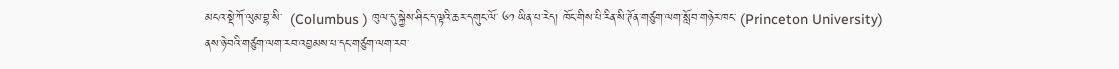མངའ་སྡེ་ཀོ་ལུམ་བྷ་སི་  (Columbus ) ཁུལ་དུ་སྐྱེས་ཤིང་ད་ལྟའི་ཆར་དགུང་ལོ་ ༦༡ ཡིན་པ་རེད། ཁོང་གིས་པི་རིན་སི་ཊོན་གཙུག་ལག་སློབ་གཉེར་ཁང་ (Princeton University) ནས་ཉེ་བའི་གཙུག་ལག་རབ་འབྱམས་པ་དང་གཙུག་ལག་རབ་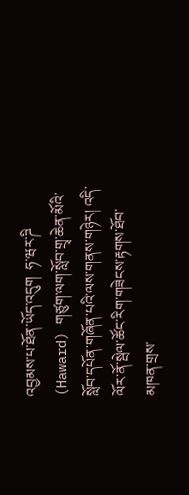འབྱམས་པ་ཐོན་ཡོད་འདུག  ཧ་ཝར་ཌི (Haward) གཙུག་ལག་སློབ་གྲྭ་ཆེན་མོའི་སློབ་དཔོན་གཞོན་པའི་ལས་གནས་གཉེར། འདི་ལོར་ནོ་སྦེལ་ཚོང་རིག་གཟེངས་རྟགས་ཐོབ་མཁན་གྲས་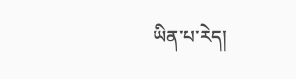ཡིན་པ་རེད།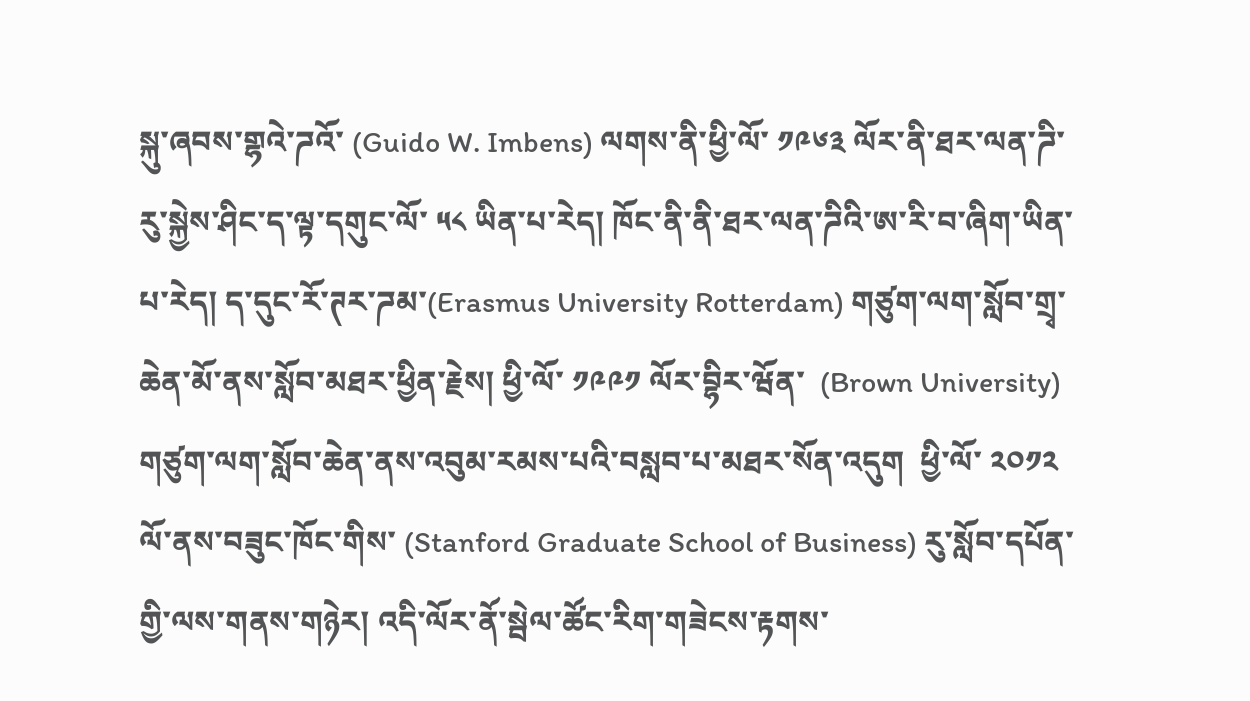སྐུ་ཞབས་གྷའེ་ཌའོ་ (Guido W. Imbens) ལགས་ནི་ཕྱི་ལོ་ ༡༩༦༣ ལོར་ནི་ཐར་ལན་ཌི་རུ་སྐྱེས་ཤིང་ད་ལྟ་དགུང་ལོ་ ༥༨ ཡིན་པ་རེད། ཁོང་ནི་ནི་ཐར་ལན་ཌིའི་ཨ་རི་བ་ཞིག་ཡིན་པ་རེད། ད་དུང་རོ་ཊར་ཌམ་(Erasmus University Rotterdam) གཙུག་ལག་སློབ་གྲྭ་ཆེན་མོ་ནས་སློབ་མཐར་ཕྱིན་རྗེས། ཕྱི་ལོ་ ༡༩༩༡ ལོར་བྷིར་ཝོན་  (Brown University) གཙུག་ལག་སློབ་ཆེན་ནས་འབུམ་རམས་པའི་བསླབ་པ་མཐར་སོན་འདུག  ཕྱི་ལོ་ ༢༠༡༢ ལོ་ནས་བཟུང་ཁོང་གིས་ (Stanford Graduate School of Business) རུ་སློབ་དཔོན་གྱི་ལས་གནས་གཉེར། འདི་ལོར་ནོ་སྦེལ་ཚོང་རིག་གཟེངས་རྟགས་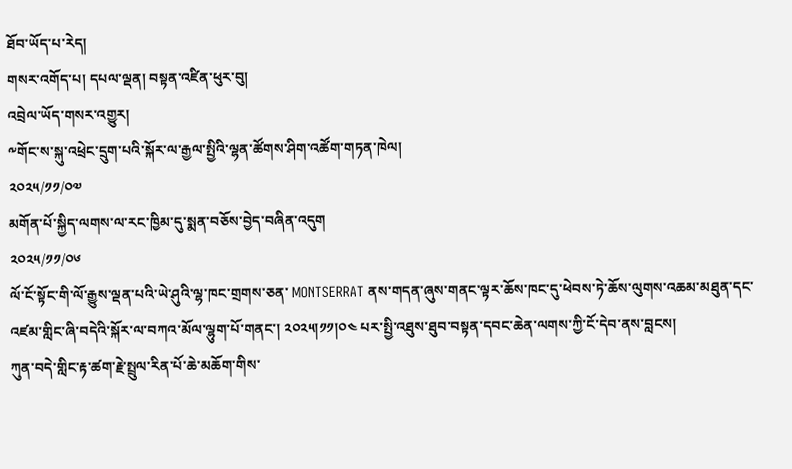ཐོབ་ཡོད་པ་རེད།
གསར་འགོད་པ། དཔལ་ལྡན། བསྟན་འཛིན་ཕུར་བུ།
འབྲེལ་ཡོད་གསར་འགྱུར།
༸གོང་ས་སྐུ་འཕྲེང་དྲུག་པའི་སྐོར་ལ་རྒྱལ་སྤྱིའི་ལྷན་ཚོགས་ཤིག་འཚོག་གཏན་ཁེལ།
༢༠༢༥/༡༡/༠༧
མགོན་པོ་སྐྱིད་ལགས་ལ་རང་ཁྱིམ་དུ་སྨན་བཅོས་བྱེད་བཞིན་འདུག
༢༠༢༥/༡༡/༠༦
ལོ་ངོ་སྟོང་གི་ལོ་རྒྱུས་ལྡན་པའི་ཡེ་ཤུའི་ལྷ་ཁང་གྲགས་ཅན་ MONTSERRAT ནས་གདན་ཞུས་གནང་ལྟར་ཆོས་ཁང་དུ་ཕེབས་ཏེ་ཆོས་ལུགས་འཆམ་མཐུན་དང་འཛམ་གླིང་ཞི་བདེའི་སྐོར་ལ་བཀའ་མོལ་ལྷུག་པོ་གནང་། ༢༠༢༥།༡༡།༠༤ པར་སྤྱི་འཐུས་ཐུབ་བསྟན་དབང་ཆེན་ལགས་ཀྱི་ངོ་དེབ་ནས་བླངས།
ཀུན་བདེ་གླིང་རྟ་ཚག་རྗེ་སྤྲུལ་རིན་པོ་ཆེ་མཆོག་གིས་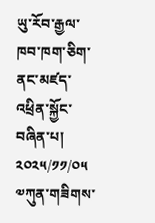ཡུ་རོབ་རྒྱལ་ཁབ་ཁག་ཅིག་ནང་མཛད་འཕྲིན་སྐྱོང་བཞིན་པ།
༢༠༢༥/༡༡/༠༥
༧ཀུན་གཟིགས་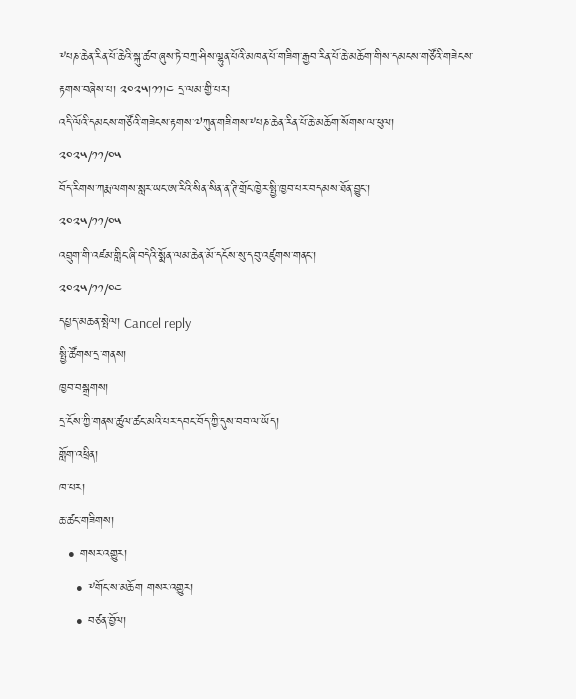༸པཎ་ཆེན་རིན་པོ་ཆེའི་སྐུ་ཚབ་ཞུས་ཏེ་བཀྲ་ཤིས་ལྷུན་པོའི་མཁན་པོ་གཟིག་རྒྱབ་རིན་པོ་ཆེ་མཆོག་གིས་དམངས་གཙོའི་གཟེངས་རྟགས་བཞེས་པ། ༢༠༢༥།༡༡།༤ དྲ་ལམ་གྱི་པར།
འདི་ལོའི་དམངས་གཙོའི་གཟེངས་རྟགས་༧ཀུན་གཟིགས་༸པཎ་ཆེན་རིན་པོ་ཆེ་མཆོག་སོགས་ལ་ཕུལ།
༢༠༢༥/༡༡/༠༥
བོད་རིགས་ཀརྨ་ལགས་སླར་ཡང་ཨ་རིའི་སིན་སིན་ན་ཊི་གྲོང་ཁྱེར་སྤྱི་ཁྱབ་པར་བདམས་ཐོན་བྱུང་།
༢༠༢༥/༡༡/༠༥
འབྲུག་གི་འཛམ་གླིང་ཞི་བདེའི་སྨོན་ལམ་ཆེན་མོ་དངོས་སུ་དབུ་འཛུགས་གནང་།
༢༠༢༥/༡༡/༠༤
དཔྱད་མཆན་སྤེལ། Cancel reply
སྤྱི་ཚོགས་དྲ་གནས།
ཁྱབ་བསྒྲགས།
དྲ་ངོས་ཀྱི་གནས་ཚུལ་ཚང་མའི་པར་དབང་བོད་ཀྱི་དུས་བབ་ལ་ཡོད།
གློག་འཕྲིན།
ཁ་པར།
ཆ་ཚང་གཟིགས།
  • གསར་འགྱུར།
    • ༸གོང་ས་མཆོག གསར་འགྱུར།
    • བཙན་བྱོལ།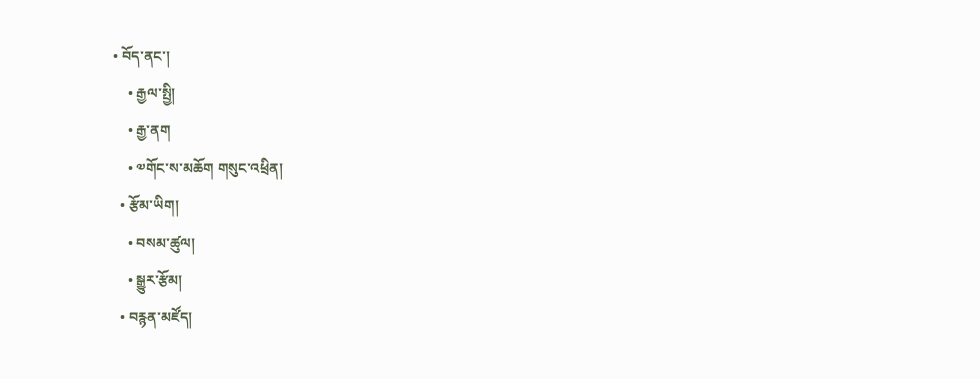• བོད་ནང་།
    • རྒྱལ་སྤྱི།
    • རྒྱ་ནག
    • ༧གོང་ས་མཆོག གསུང་འཕྲིན།
  • རྩོམ་ཡིག།
    • བསམ་ཚུལ།
    • སྒྱུར་རྩོམ།
  • བརྙན་མཛོད།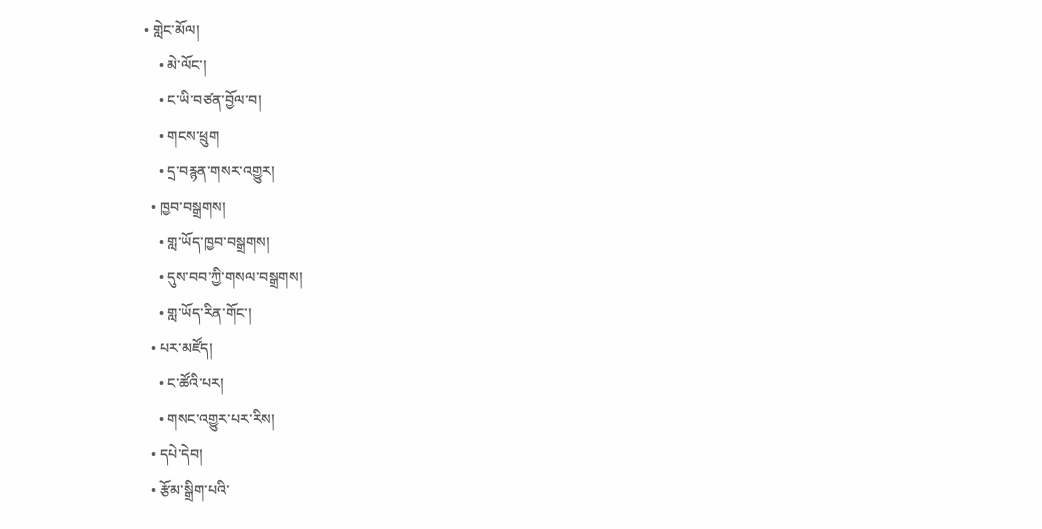• གླེང་མོལ།
    • མེ་ལོང་།
    • ང་ཡི་བཙན་བྱོལ་བ།
    • གངས་ཕྲུག
    • དྲ་བརྙན་གསར་འགྱུར།
  • ཁྱབ་བསྒྲགས།
    • གླ་ཡོད་ཁྱབ་བསྒྲགས།
    • དུས་བབ་ཀྱི་གསལ་བསྒྲགས།
    • གླ་ཡོད་རིན་གོང་།
  • པར་མཛོད།
    • ང་ཚོའི་པར།
    • གསང་འགྱུར་པར་རིས།
  • དཔེ་དེབ།
  • རྩོམ་སྒྲིག་པའི་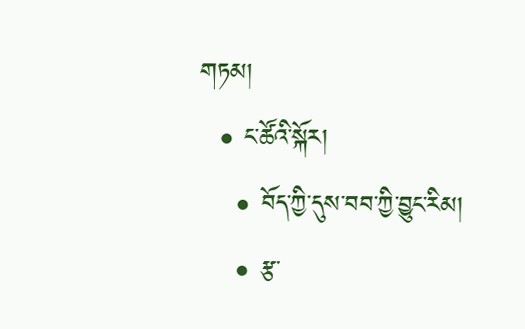གཏམ།
  • ང་ཚོའི་སྐོར།
    • བོད་ཀྱི་དུས་བབ་ཀྱི་བྱུང་རིམ།
    • རྩ་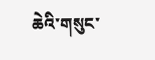ཆེའི་གསུང་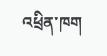འཕྲིན་ཁག